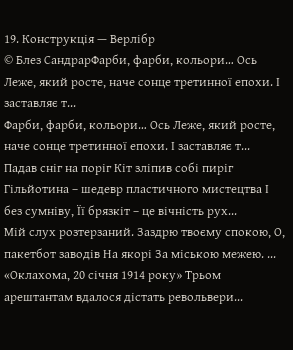19. Конструкція — Верлібр
© Блез СандрарФарби, фарби, кольори… Ось Леже, який росте, наче сонце третинної епохи. І заставляє т...
Фарби, фарби, кольори… Ось Леже, який росте, наче сонце третинної епохи. І заставляє т...
Падав сніг на поріг Кіт зліпив собі пиріг
Гільйотина – шедевр пластичного мистецтва І без сумніву, Її брязкіт – це вічність рух...
Мій слух розтерзаний. Заздрю твоєму спокою, О, пакетбот заводів На якорі За міською межею. ...
«Оклахома, 20 січня 1914 року» Трьом арештантам вдалося дістать револьвери...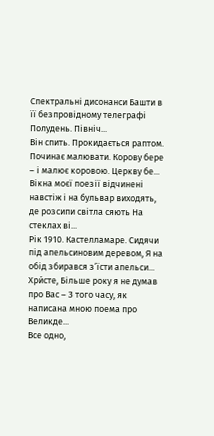Спектральні дисонанси Башти в її безпровідному телеграфі Полудень. Північ...
Він спить. Прокидається раптом. Починає малювати. Корову бере – і малює коровою. Церкву бе...
Вікна моєї поезії відчинені навстіж і на бульвар виходять, де розсипи світла сяють На стеклах ві...
Рік 1910. Кастелламаре. Сидячи під апельсиновим деревом, Я на обід збирався з’їсти апельси...
Хри́сте, Більше року я не думав про Вас – З того часу, як написана мною поема про Великде...
Все одно,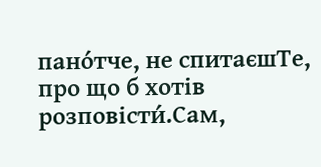пано́тче, не спитаєшТе, про що б хотів розповісти́.Сам,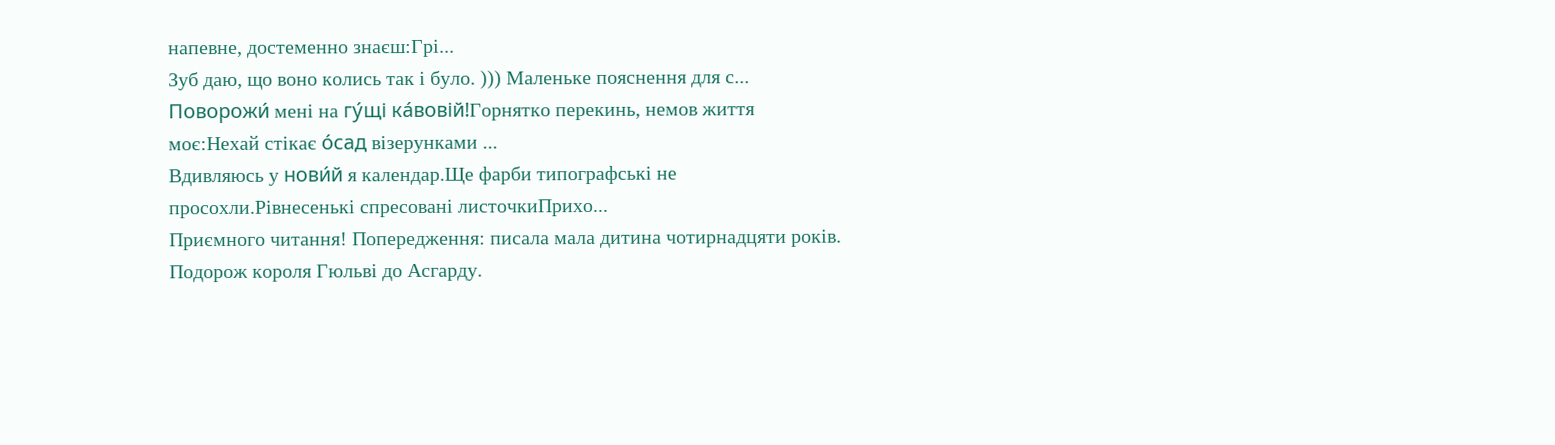напевне, достеменно знаєш:Грі...
Зуб даю, що воно колись так і було. ))) Маленьке пояснення для с...
Поворожи́ мені на гу́щі ка́вовій!Горнятко перекинь, немов життя моє:Нехай стікає о́сад візерунками ...
Вдивляюсь у нови́й я календар.Ще фарби типографські не просохли.Рівнесенькі спресовані листочкиПрихо...
Приємного читання! Попередження: писала мала дитина чотирнадцяти років.
Подорож короля Гюльві до Асгарду.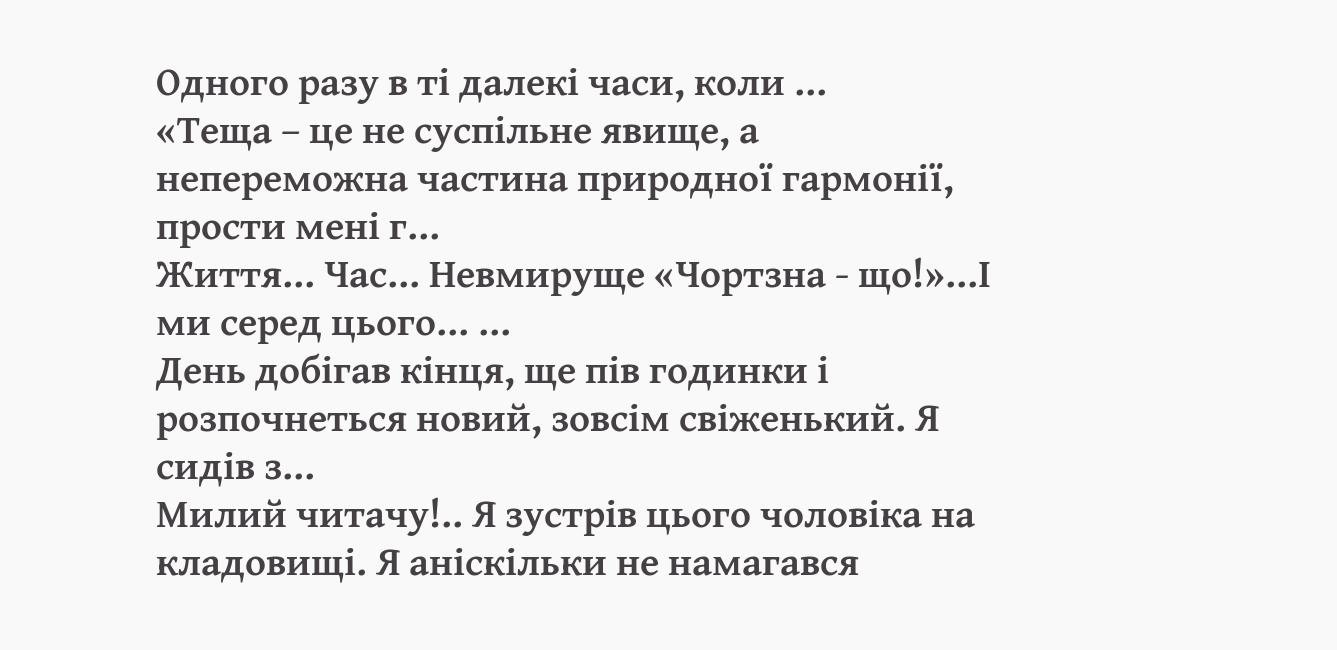Одного разу в ті далекі часи, коли ...
«Теща – це не суспільне явище, а непереможна частина природної гармонії, прости мені г...
Життя… Час… Невмируще «Чортзна - що!»…І ми серед цього… ...
День добігав кінця, ще пів годинки і розпочнеться новий, зовсім свіженький. Я сидів з...
Милий читачу!.. Я зустрів цього чоловіка на кладовищі. Я аніскільки не намагався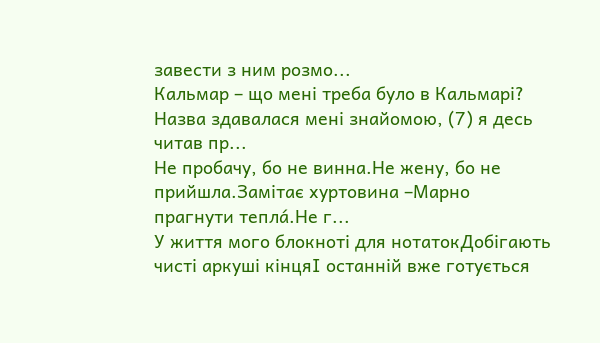завести з ним розмо...
Кальмар – що мені треба було в Кальмарі? Назва здавалася мені знайомою, (7) я десь читав пр...
Не пробачу, бо не винна.Не жену, бо не прийшла.Замітає хуртовина –Марно прагнути тепла́.Не г...
У життя мого блокноті для нотатокДобігають чисті аркуші кінцяІ останній вже готується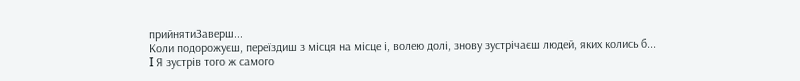прийнятиЗаверш...
Коли подорожуєш, переїздиш з місця на місце і, волею долі, знову зустрічаєш людей, яких колись б...
I Я зустрів того ж самого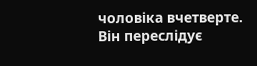чоловіка вчетверте. Він переслідує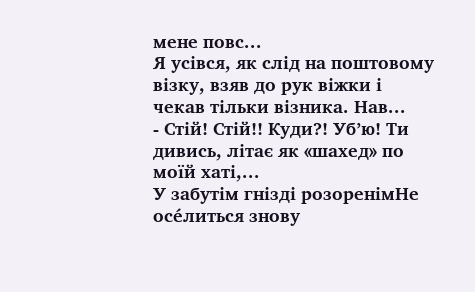мене повс...
Я усівся, як слід на поштовому візку, взяв до рук віжки і чекав тільки візника. Нав...
- Стій! Стій!! Куди?! Уб’ю! Ти дивись, літає як «шахед» по моїй хаті,...
У забутім гнізді розоренімНе осе́литься знову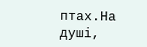птах.На душі,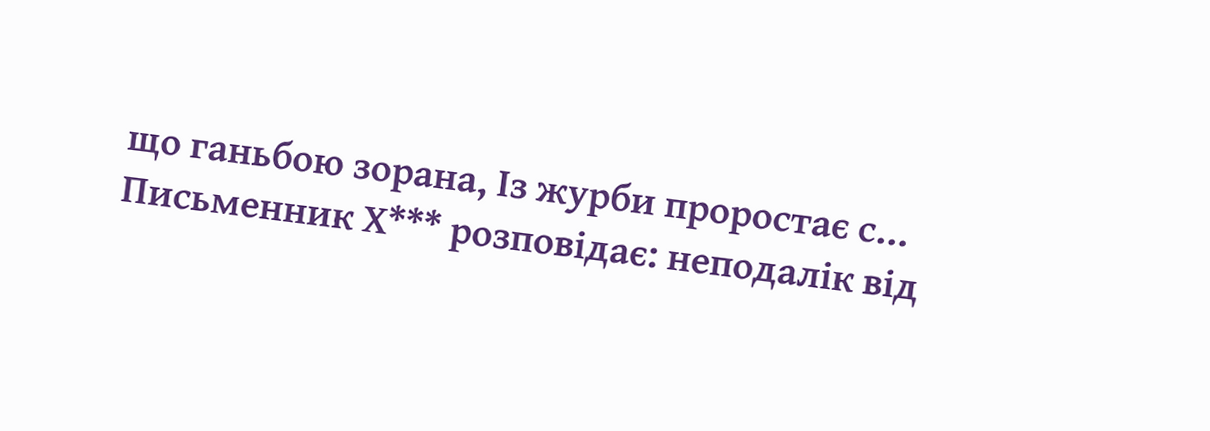що ганьбою зорана, Із журби проростає с...
Письменник Х*** розповідає: неподалік від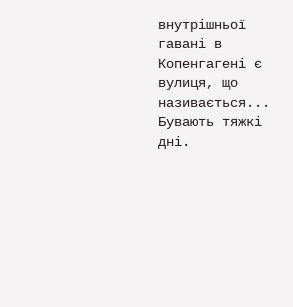внутрішньої гавані в Копенгагені є вулиця, що називається...
Бувають тяжкі дні.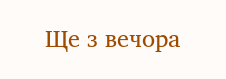Ще з вечора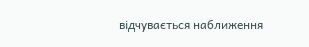відчувається наближення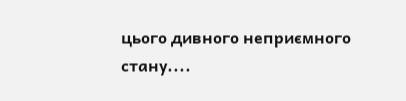цього дивного неприємного стану....